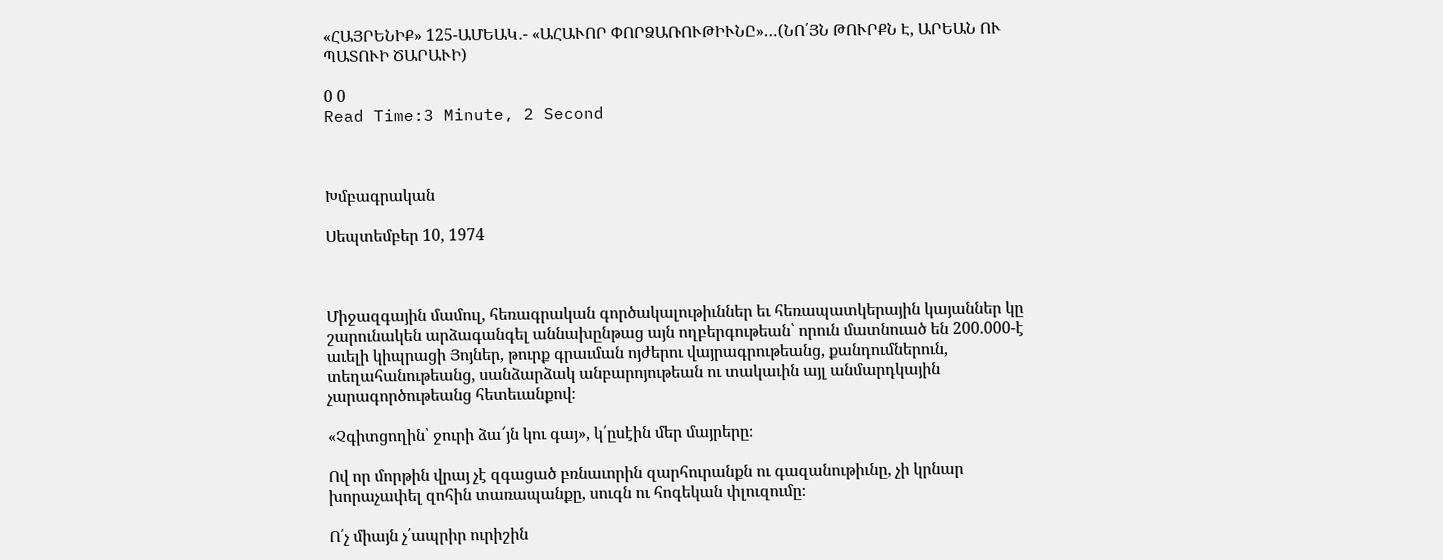«ՀԱՅՐԵՆԻՔ» 125-ԱՄԵԱԿ․- «ԱՀԱՒՈՐ ՓՈՐՁԱՌՈՒԹԻՒՆԸ»…(ՆՈ՛ՅՆ ԹՈՒՐՔՆ Է, ԱՐԵԱՆ ՈՒ ՊԱՏՈՒԻ ԾԱՐԱՒԻ)

0 0
Read Time:3 Minute, 2 Second



Խմբագրական

Սեպտեմբեր 10, 1974



Միջազգային մամուլ, հեռագրական գործակալութիւններ եւ հեռապատկերային կայաններ կը շարունակեն արձագանգել աննախընթաց այն ողբերգութեան՝ որուն մատնուած են 200.000-է աւելի կիպրացի Յոյներ, թուրք գրաւման ոյժերու վայրագրութեանց, քանդումներուն, տեղահանութեանց, սանձարձակ անբարոյութեան ու տակաւին այլ անմարդկային չարագործութեանց հետեւանքով։

«Չգիտցողին՝ ջուրի ձա՜յն կու գայ», կ՛ըսէին մեր մայրերը։

Ով որ մորթին վրայ չէ զգացած բռնաւորին զարհուրանքն ու գազանութիւնը, չի կրնար խորաչափել զոհին տառապանքը, սուգն ու հոգեկան փլուզումը։

Ո՛չ միայն չ՛ապրիր ուրիշին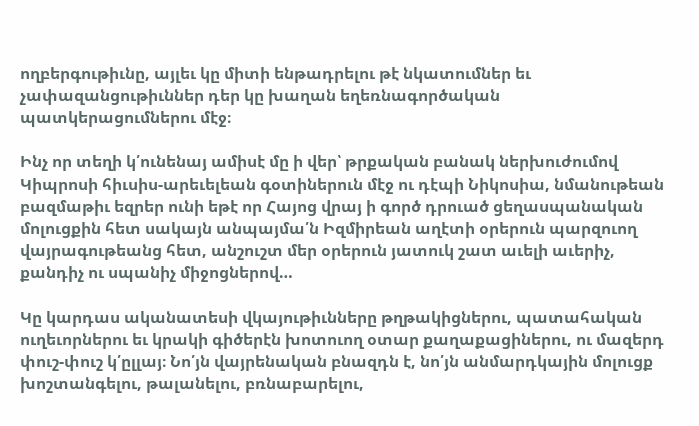ողբերգութիւնը, այլեւ կը միտի ենթադրելու թէ նկատումներ եւ չափազանցութիւններ դեր կը խաղան եղեռնագործական պատկերացումներու մէջ։

Ինչ որ տեղի կ՛ունենայ ամիսէ մը ի վեր՝ թրքական բանակ ներխուժումով Կիպրոսի հիւսիս-արեւելեան գօտիներուն մէջ ու դէպի Նիկոսիա, նմանութեան բազմաթիւ եզրեր ունի եթէ որ Հայոց վրայ ի գործ դրուած ցեղասպանական մոլուցքին հետ սակայն անպայմա՛ն Իզմիրեան աղէտի օրերուն պարզուող վայրագութեանց հետ, անշուշտ մեր օրերուն յատուկ շատ աւելի աւերիչ, քանդիչ ու սպանիչ միջոցներով…

Կը կարդաս ականատեսի վկայութիւնները թղթակիցներու, պատահական ուղեւորներու եւ կրակի գիծերէն խոտուող օտար քաղաքացիներու, ու մազերդ փուշ-փուշ կ՛ըլլայ։ Նո՛յն վայրենական բնազդն է, նո՛յն անմարդկային մոլուցք խոշտանգելու, թալանելու, բռնաբարելու,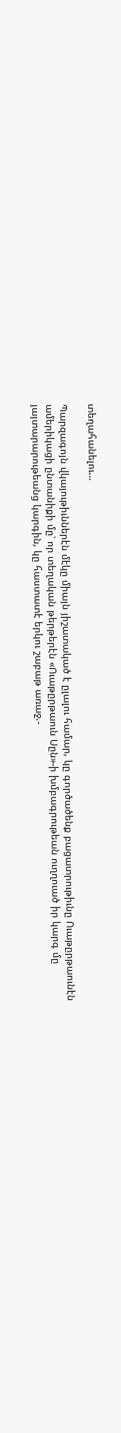տեղահանելու…

Պարզագոյն վկայութիւններէն մէկը միայն յիշատակած է ըլալու համար, կը գործածենք բացատրութիւնը Ուաթըրթաունէն ամերիկացի ընտանիքի մը՝ որ տեղական թերթերէն «Ուաթըրթաուն Սըն»-ի խմբագրութեան ուղղուած իր կարգ մը յայտարարութեանց կարգին, կը հաստատէ երկու շաբաթ առաջ.-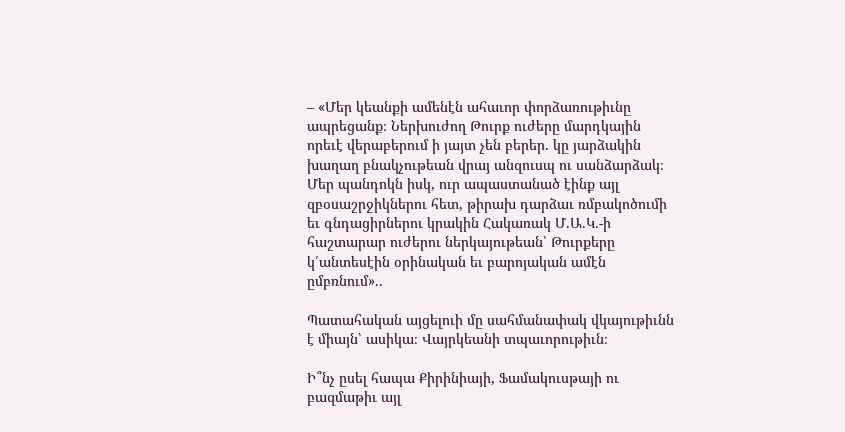– «Մեր կեանքի ամենէն ահաւոր փորձառութիւնը ապրեցանք։ Ներխուժող Թուրք ուժերը մարդկային որեւէ վերաբերում ի յայտ չեն բերեր. կը յարձակին խաղաղ բնակչութեան վրայ անզուսպ ու սանձարձակ։ Մեր պանդոկն իսկ, ուր ապաստանած էինք այլ զբօսաշրջիկներու հետ, թիրախ դարձաւ ռմբակոծումի եւ գնդացիրներու կրակին Հակառակ Մ.Ա.Կ.-ի հաշտարար ուժերու ներկայութեան՝ Թուրքերը կ՛անտեսէին օրինական եւ բարոյական ամէն ըմբռնում»..

Պատահական այցելուի մը սահմանափակ վկայութիւնն է միայն՝ ասիկա։ Վայրկեանի տպաւորութիւն։

Ի՞նչ ըսել հապա Քիրինիայի, Ֆամակուսթայի ու բազմաթիւ այլ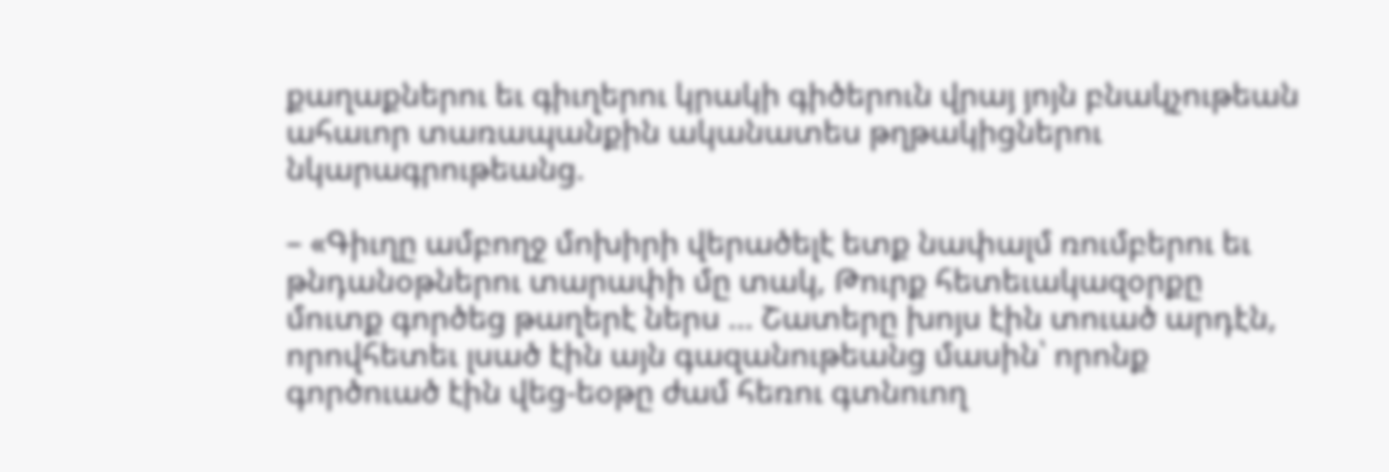քաղաքներու եւ գիւղերու կրակի գիծերուն վրայ յոյն բնակչութեան ահաւոր տառապանքին ականատես թղթակիցներու նկարագրութեանց.

– «Գիւղը ամբողջ մոխիրի վերածելէ ետք նափալմ ռումբերու եւ թնդանօթներու տարափի մը տակ, Թուրք հետեւակազօրքը մուտք գործեց թաղերէ ներս … Շատերը խոյս էին տուած արդէն, որովհետեւ լսած էին այն գազանութեանց մասին՝ որոնք գործուած էին վեց-եօթը ժամ հեռու գտնուող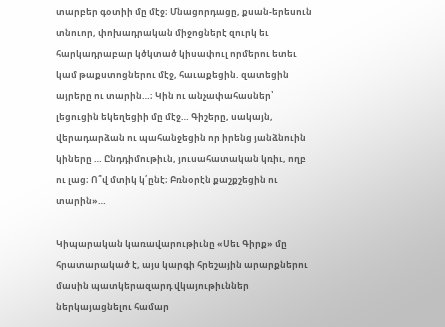տարբեր գօտիի մը մէջ։ Մնացորդացը, քսան-երեսուն տնուոր, փոխադրական միջոցներէ զուրկ եւ հարկադրաբար կծկտած կիսափուլ որմերու ետեւ կամ թաքստոցներու մէջ, հաւաքեցին. զատեցին այրերը ու տարին…։ Կին ու անչափահասներ՝ լեցուցին եկեղեցիի մը մէջ… Գիշերը, սակայն, վերադարձան ու պահանջեցին որ իրենց յանձնուին կիները … Ընդդիմութիւն, յուսահատական կռիւ, ողբ ու լաց։ Ո՞վ մտիկ կ՛ընէ։ Բռնօրէն քաշքշեցին ու տարին»…

Կիպարական կառավարութիւնը «Սեւ Գիրք» մը հրատարակած է, այս կարգի հրեշային արարքներու մասին պատկերազարդ վկայութիւններ ներկայացնելու համար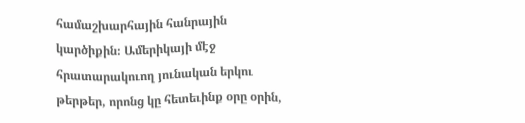համաշխարհային հանրային կարծիքին։ Ամերիկայի մէջ հրատարակուող յունական երկու թերթեր, որոնց կը հետեւինք օրը օրին,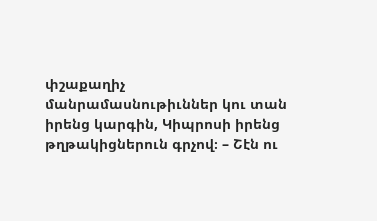փշաքաղիչ մանրամասնութիւններ կու տան իրենց կարգին, Կիպրոսի իրենց թղթակիցներուն գրչով։ – Շէն ու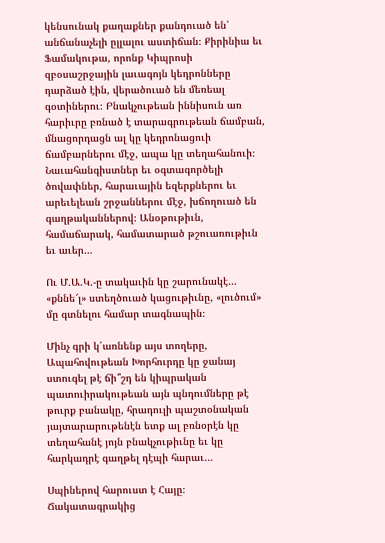կենսունակ քաղաքներ քանդուած են՝ անճանաչելի ըլլալու աստիճան։ Քիրինիա եւ Ֆամակութա, որոնք Կիպրոսի զբօսաշրջային լաւագոյն կեդրոնները դարձած էին, վերածուած են մեռեալ գօտիներու։ Բնակչութեան իննիսուն առ հարիւրը բռնած է տարագրութեան ճամբան, մնացորդացն ալ կը կեդրոնացուի ճամբարներու մէջ, ապա կը տեղահանուի։ Նաւահանգիստներ եւ օգտագործելի ծովափներ, հարաւային եզերքներու եւ արեւելեան շրջաններու մէջ, խճողուած են գաղթականներով։ Անօթութիւն, համաճարակ, համատարած թշուառութիւն եւ աւեր…

Ու Մ.Ա.Կ.-ը տակաւին կը շարունակէ… «քննե՜լ» ստեղծուած կացութիւնը, «լուծում» մը գտնելու համար տագնապին։

Մինչ գրի կ՛առնենք այս տողերը, Ապահովութեան Խորհուրդը կը ջանայ ստուգել թէ ճի՞շդ են կիպրական պատուիրակութեան այն պնդումները թէ թուրք բանակը, հրադուլի պաշտօնական յայտարարութենէն ետք ալ բռնօրէն կը տեղահանէ յոյն բնակչութիւնը եւ կը հարկադրէ գաղթել դէպի հարաւ…

Սպիներով հարուստ է Հայը։ Ճակատագրակից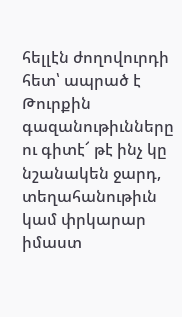հելլէն ժողովուրդի հետ՝ ապրած է Թուրքին գազանութիւնները ու գիտէ՜ թէ ինչ կը նշանակեն ջարդ, տեղահանութիւն կամ փրկարար իմաստ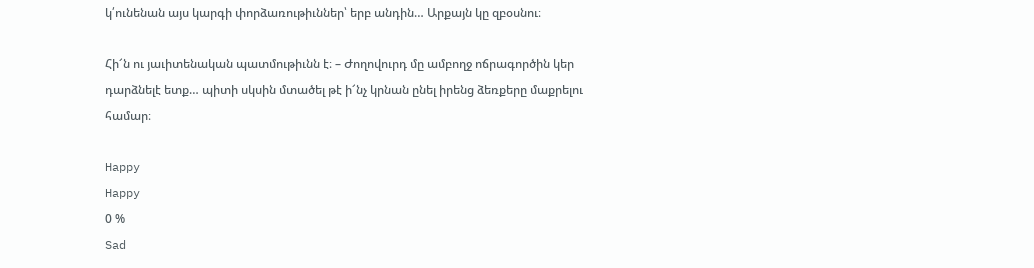կ՛ունենան այս կարգի փորձառութիւններ՝ երբ անդին… Արքայն կը զբօսնու։

Հի՜ն ու յաւիտենական պատմութիւնն է։ – Ժողովուրդ մը ամբողջ ոճրագործին կեր դարձնելէ ետք… պիտի սկսին մտածել թէ ի՜նչ կրնան ընել իրենց ձեռքերը մաքրելու համար։

Happy
Happy
0 %
Sad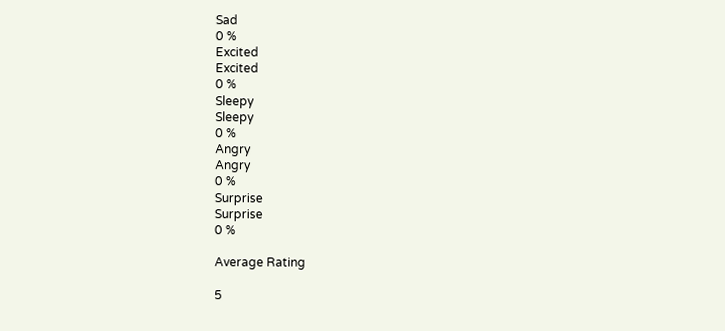Sad
0 %
Excited
Excited
0 %
Sleepy
Sleepy
0 %
Angry
Angry
0 %
Surprise
Surprise
0 %

Average Rating

5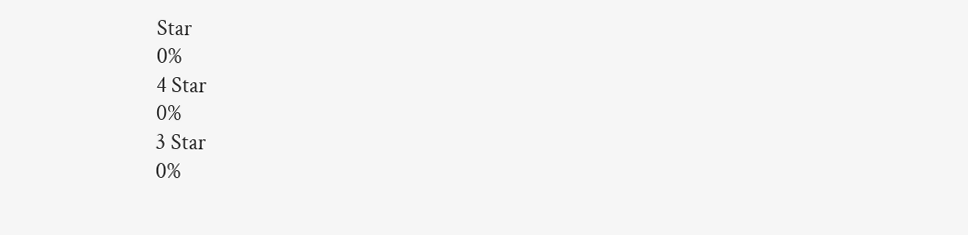Star
0%
4 Star
0%
3 Star
0%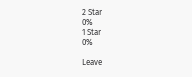2 Star
0%
1 Star
0%

Leave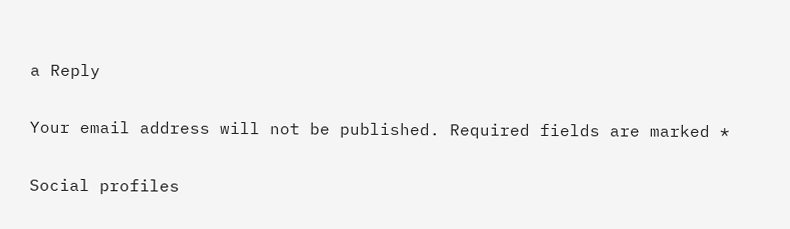a Reply

Your email address will not be published. Required fields are marked *

Social profiles